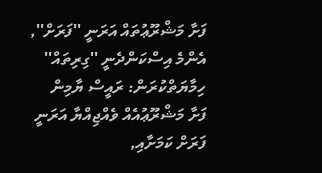ފަށާ މަޝްރޫޢުތައް އަރަނީ ''ފަރަށް'', އެންމެ އިސްކަންދެނީ ''ގިރިތައް'' ހިމާޔަތްކުރަން: ރައީސް ޔާމިން
ފަށާ މަޝްރޫޢުއެއް ވެއްޖިއްޔާ އަރަނީ ފަރަށް ކަމަށާއި,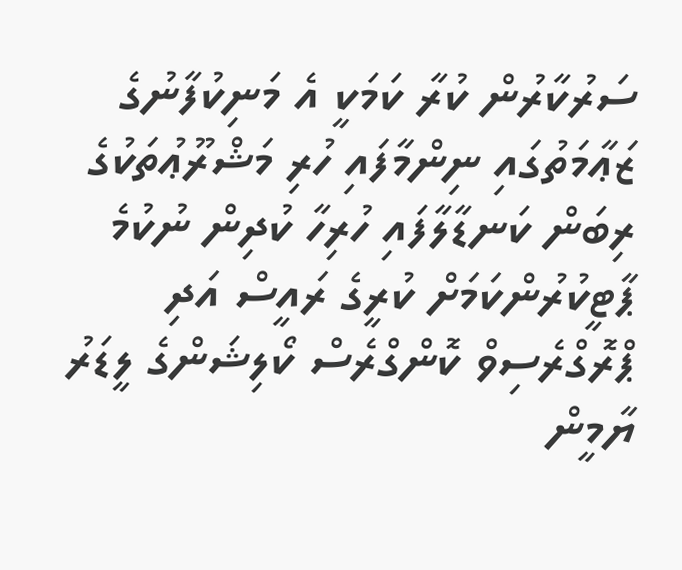ސަރުކާރުން ކުރާ ކަމަކީ އެ މަނިކުފާނުގެ ޒަޢާމަތުގައި ނިންމާފައި ހުރި މަޝްރޫޢުތަކުގެ ރިބަން ކަނޑާލާފައި ހުރިހާ ކުދިން ނުކުމެ ޕާޓީކުރުންކަމަށް ކުރީގެ ރައީސް އަދި ޕްރޮގްރެސިވް ކޮންގްރެސް ކޯލިޝަންގެ ލީޑަރު ޔާމީން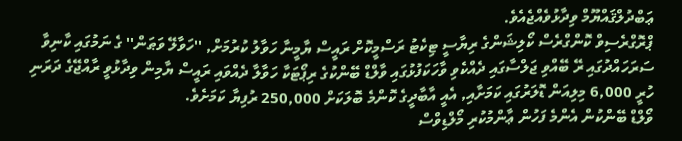ޢަބްދުލްޤައްޔޫމް ވިދާޅުވެއްޖެއެވެ.
ޕްރޮގްރެސިވް ކޮންގްރެސް ކޯލިޝަންގެ ރިޔާސީ ޓިކެޓު ރަސްމީކޮށް ރައީސް ޔާމީނާ ހަވާލު ކުރުމަށް, ''ހަވާލޭ ވަޠަން'' ގެ ނަމުގައި ކާނިވާ ސަރަހައްދުގައި ރޭ ބޭއްވި ޖަލްސާގައި ދެއްކެވި ވާހަކަފުޅުގައި ވާލްޑް ބޭންކުގެ ރިޕޯޓަކާ ހަވާލާ ދެއްވައި ރައީސް ޔާމިން ވިދާޅުވީ ރާއްޖޭގެ ދަރަނި ހުރީ 6,000 މިލިއަން ޑޮލަރުގައި ކަމަށާއި, އެއީ އާބާދީގެ ކޮންމެ ބޮލަކަށް 250,000 ރުފިޔާ ކަމަށެވެ.
ވޯލްޑް ބޭންކުން އެންމެ ފަހުން ޢާންމުކުރި މޯލްޑިވްސް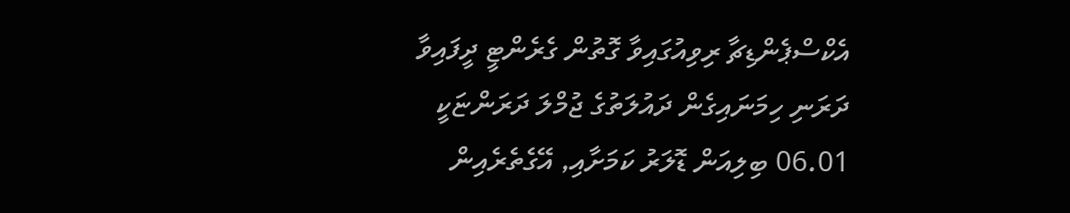އެކްސްޕެންޑިޗާ ރިވިއުގައިވާ ގޮތުން ގެރެންޓީ ދީފައިވާ ދަރަނި ހިމަނައިގެން ދައުލަތުގެ ޖުމްލަ ދަރަންޏަކީ 06.01 ބިލިއަން ޑޮލަރު ކަމަށާއި, އޭގެތެރެއިން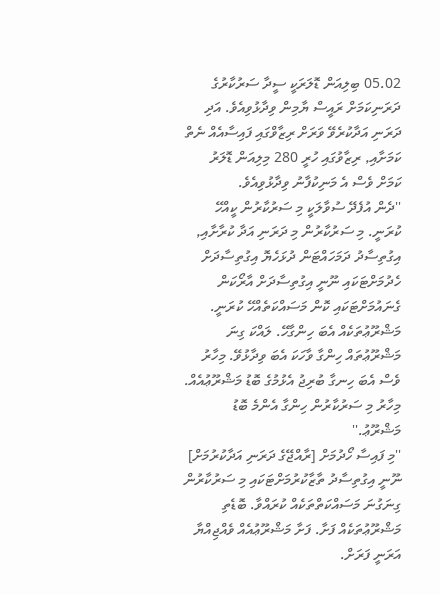05.02 ބިލިއަން ޑޮލަރަކީ ސީދާ ސަރުކާރުގެ ދަރަނިކަމަށް ރައީސް ޔާމިން ވިދާޅުވިއެވެ. އަދި ދަރަނި އަދާކުރެވޭ ވަރަށް ރިޒާވްގައި ފައިސާއެއް ނެތް ކަމަށާއި, ރިޒާވުގައި ހުރީ 280 މިލިއަން ޑޮލަރު ކަމަށް ވެސް އެ މަނިކުފާނު ވިދާޅުވިއެވެ.
''ދެން އުފެދޭ ސުވާލަކީ މި ސަރުކާރުން ކީއްހޭ ކުރަނީ. މި ސަރުކާރުން މި ދަރަނި އަދާ ކުރާށާއި, އިގުތިސާދު ދަމަހައްޓަން ދުޅަހެޔޮ އިގުތިސާދަށް ހެދުމަށްޓަކައި ނޫނީ އިގުތިސާދަށް އާރޯކަން ގެނައުމަށްޓަކައި ކޮން މަސައްކަތެއްހޭ ކުރަނީ. މަޝްރޫޢުތަކެއް އެބަ ހިންގާހޭ. ލައްކަ ގިނަ މަޝްރޫޢުތައް ހިންގާ ވާހަކަ އެބަ ވިދާޅުވޭ. މިހާރު ވެސް އެބަ ހިނގާ ބުރިޖު އެޅުމުގެ ބޮޑު މަޝްރޫޢުއެއް. މިހާރު މި ސަރުކާރުން ހިންގާ އެންމެ ބޮޑު މަޝްރޫޢު.''
''މި ފައިސާ ހޯދުމަށް [ރާއްޖޭގެ ދަރަނި އަދާކުރުމަށް] ނޫނީ އިގުތިސާދު ތާޒާކުރުމަށްޓަކައި މި ސަރުކާރުން ގިނަގުނަ މަސައްކަތްތަކެއް ކުރައްވާ. ބޮޑެތި މަޝްރޫޢުތަކެއް ފަށާ. ފަށާ މަޝްރޫޢުއެއް ވެއްޖިއްޔާ އަރަނީ ފަރަށް.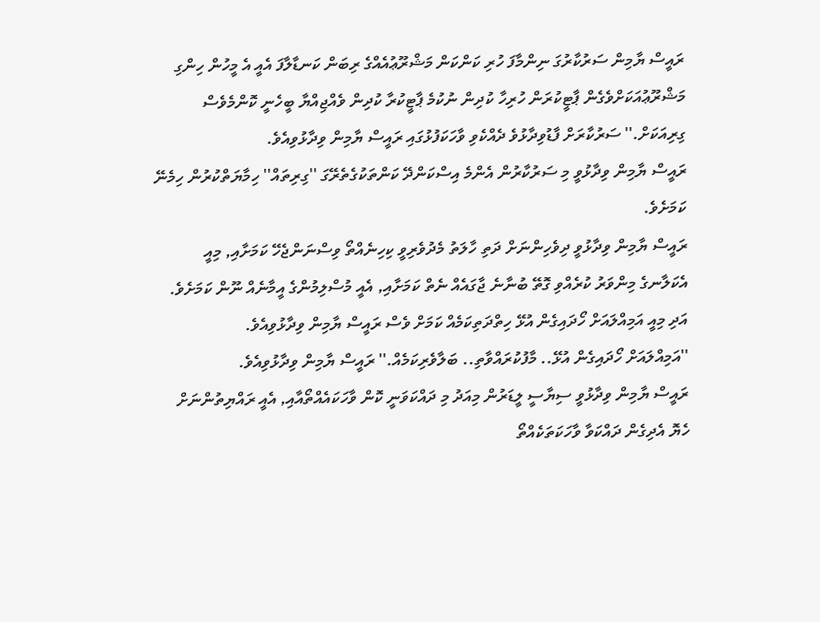ރައީސް ޔާމިން ސަރުކާރުގަ ނިންމާފަ ހުރި ކަންކަން މަޝްރޫޢުއެއްގެ ރިބަން ކަނޑާލާފަ އެއީ އެ މީހުން ހިންގި މަޝްރޫޢުއަކަށްވެގެން ޕާޓީކުރަން ހުރިހާ ކުދިން ނުކުމެ ޕާޓީކުރާ ކުދިން ވެއްޖިއްޔާ ބީހެނީ ކޮންމެވެސް ގިރިއަކަށް.'' ސަރުކާރަށް ފާޑުވިދާޅުވެ ދެއްކެވި ވާހަކަފުޅުގައި ރައީސް ޔާމިން ވިދާޅުވިއެވެ.
ރައީސް ޔާމިން ވިދާޅުވީ މި ސަރުކާރުން އެންމެ އިސްކަންދޭ ކަންތަކުގެތެރޭގަ ''ގިރިތައް'' ހިމާޔަތްކުރުން ހިމެނޭ ކަމަށެވެ.
ރައީސް ޔާމިން ވިދާޅުވީ ދިވެހިންނަށް ދަތި ހާލަތު މެދުވެރިވީ ކިހިނެއްތޯ ވިސްނަންޖެހޭ ކަމަށާއި, މިއީ އެކަލާނގެ މިންވަރު ކުރެއްވި ގޮތޭ ބުނާނެ ޖާގައެއް ނެތް ކަމަށާއި, އެއީ މުސްލިމުންގެ އީމާނެއް ނޫން ކަމަށެވެ. އަދި މިއީ އަމިއްލައަށް ހޯދައިގެން އުޅޭ ހިތްދަތިކަމެއް ކަމަށް ވެސް ރައީސް ޔާމިން ވިދާޅުވިއެވެ.
''އަމިއްލައަށް ހޯދައިގެން އުޅޭ.. މާފުކުރައްވާތި.. ބަލާވެރިކަމެއް.'' ރައީސް ޔާމިން ވިދާޅުވިއެވެ.
ރައީސް ޔާމިން ވިދާޅުވީ ސިޔާސީ ލީޑަރުން މިއަދު މި ދައްކަވަނީ ކޮން ވާހަކައެއްތޯއާއި, އެއީ ރައްޔިތުންނަށް ހެޔޮ އެދިގެން ދައްކަވާ ވާހަކަތަކެއްތޯ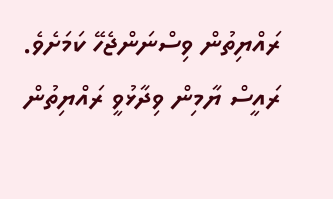ރައްޔިތުން ވިސްނަންޖެހޭ ކަމަށެވެ.
ރައީސް ޔާމިން ވިދާޅުވީ ރައްޔިތުން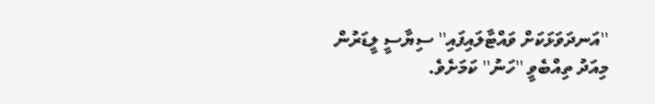''އަނދަވަޅަކަށް ވައްޓާލައިފައި'' ސިޔާސީ ލީޑަރުން މިއަދު ތިއްބެވީ ''ހަނު'' ކަމަށެވެ.